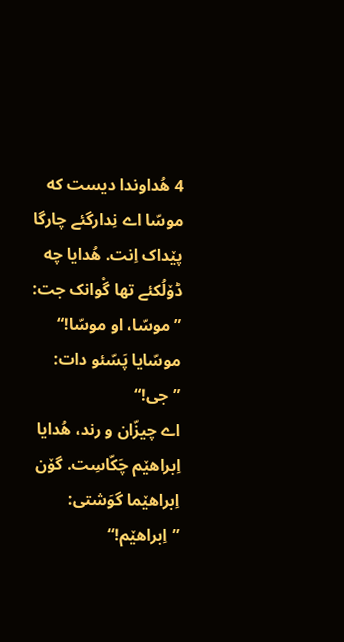4 هُداوندا دیست که موسّا اے نِدارگئے چارگا پێداک اِنت. هُدایا چه ڈۆلُکئے تها گْوانک جت: ”موسّا، او موسّا!“ موسّایا پَسّئو دات: ”جی!“
اے چیزّان و رند، هُدایا اِبراهێم چَکّاسِت. گۆن اِبراهێما گوَشتی: ”اِبراهێم!“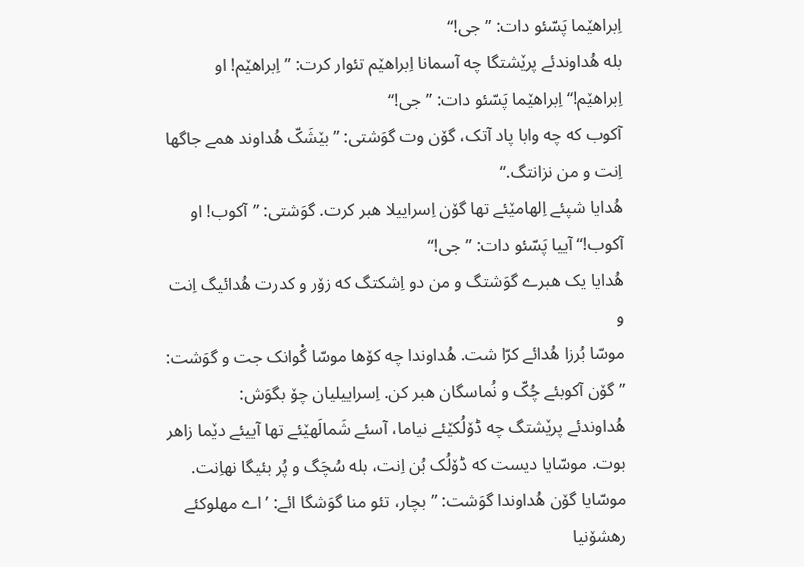اِبراهێما پَسّئو دات: ”جی!“
بله هُداوندئے پرێشتگا چه آسمانا اِبراهێم تئوار کرت: ”اِبراهێم! او اِبراهێم!“ اِبراهێما پَسّئو دات: ”جی!“
آکوب که چه وابا پاد آتک، گۆن وت گوَشتی: ”بێشَکّ هُداوند همے جاگها اِنت و من نزانتگ.“
هُدایا شپئے اِلهامێئے تها گۆن اِسراییلا هبر کرت. گوَشتی: ”آکوب! او آکوب!“ آییا پَسّئو دات: ”جی!“
هُدایا یک هبرے گوَشتگ و من دو اِشکتگ که زۆر و کدرت هُدائیگ اِنت و
موسّا بُرزا هُدائے کرّا شت. هُداوندا چه کۆها موسّا گْوانک جت و گوَشت: ”گۆن آکوبئے چُکّ و نُماسگان هبر کن. اِسراییلیان چۆ بگوَش:
هُداوندئے پرێشتگ چه ڈۆلُکێئے نیاما، آسئے شَمالَهێئے تها آییئے دێما زاهر بوت. موسّایا دیست که ڈۆلُک بُن اِنت، بله سُچَگ و پُر بئیگا نهاِنت.
موسّایا گۆن هُداوندا گوَشت: ”بچار، تئو منا گوَشگا ائے: ’اے مهلوکئے رهشۆنیا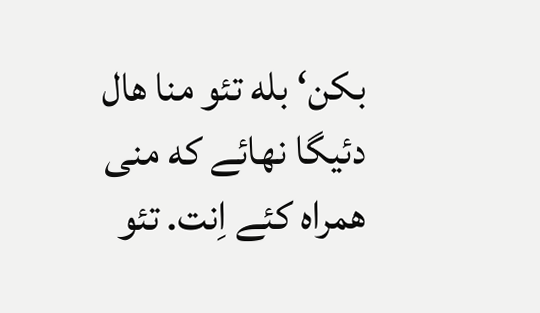بکن‘ بله تئو منا هال دئیگا نهائے که منی همراه کئے اِنت. تئو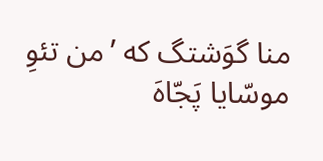منا گوَشتگ که ’من تئوِ موسّایا پَجّاهَ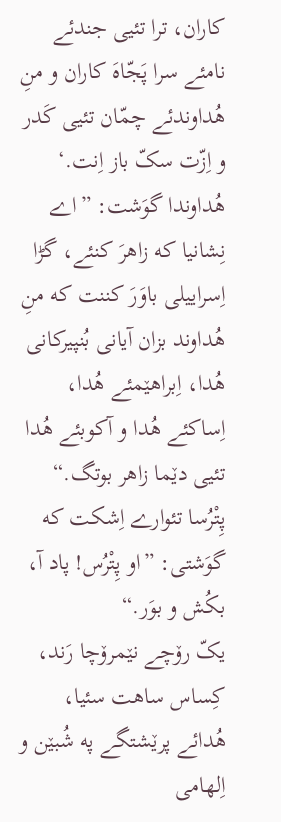کاران، ترا تئیی جندئے نامئے سرا پَجّاهَ کاران و منِ هُداوندئے چمّان تئیی کَدر و اِزّت سکّ باز اِنت.‘
هُداوندا گوَشت: ”اے نِشانیا که زاهرَ کنئے، گڑا اِسراییلی باوَرَ کننت که منِ هُداوند بزان آیانی بُنپیرکانی هُدا، اِبراهێمئے هُدا، اِساکئے هُدا و آکوبئے هُدا تئیی دێما زاهر بوتگ.“
پِتْرُسا تئوارے اِشکت که گوَشتی: ”او پِتْرُس! پاد آ، بکُش و بوَر.“
یکّ رۆچے نێمرۆچا رَند، کِساس ساهت سئیا، هُدائے پرێشتگے په شُبێن و اِلهامی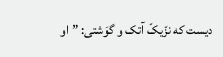دیست که نزّیکّ آتک و گوَشتی: ”او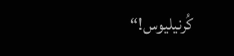کُرنیلیوس!“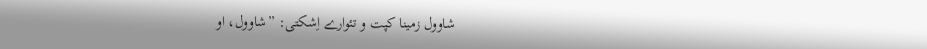شاوول زمینا کپت و تئوارے اِشکتی: ”شاوول، او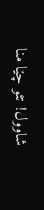شاوول! تئو چێا منا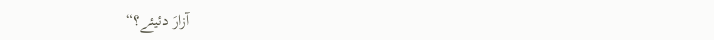آزارَ دئیئے؟“